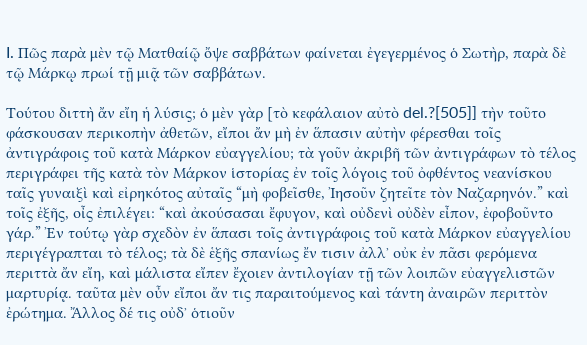I. Πῶς παρὰ μὲν τῷ Ματθαίῷ ὄψε σαββάτων φαίνεται ἐγεγερμένος ὁ Σωτὴρ, παρὰ δὲ τῷ Μάρκῳ πρωί τῇ μιᾷ τῶν σαββάτων.

Τούτου διττὴ ἄν εἴη ἡ λύσις; ὁ μὲν γὰρ [τὸ κεφάλαιον αὐτὸ del.?[505]] τὴν τοῦτο φάσκουσαν περικοπὴν ἀθετῶν, εἴποι ἄν μὴ ἐν ἅπασιν αὐτὴν φέρεσθαι τοῖς ἀντιγράφοις τοῦ κατὰ Μάρκον εὐαγγελίου; τὰ γοῦν ἀκριβῆ τῶν ἀντιγράφων τὸ τέλος περιγράφει τῆς κατὰ τὸν Μάρκον ἱστορίας ἐν τοῖς λόγοις τοῦ ὀφθέντος νεανίσκου ταῖς γυναιξὶ καὶ εἰρηκότος αὐταῖς “μὴ φοβεῖσθε, Ἰησοῦν ζητεῖτε τὸν Ναζαρηνόν.” καὶ τοῖς ἐξῆς, οἶς ἐπιλέγει: “καὶ ἀκούσασαι ἔφυγον, καὶ οὐδενὶ οὐδὲν εἶπον, ἐφοβοῦντο γάρ.” Ἐν τούτῳ γὰρ σχεδὸν ἐν ἅπασι τοῖς ἀντιγράφοις τοῦ κατὰ Μάρκον εὐαγγελίου περιγέγραπται τὸ τέλος; τὰ δὲ ἑξῆς σπανίως ἔν τισιν ἀλλ᾽ οὐκ ἐν πᾶσι φερόμενα περιττὰ ἄν εἴη, καὶ μάλιστα εἴπεν ἔχοιεν ἀντιλογίαν τῇ τῶν λοιπῶν εὐαγγελιστῶν μαρτυρίᾳ. ταῦτα μὲν οὖν εἴποι ἄν τις παραιτούμενος καὶ τάντη ἀναιρῶν περιττὸν ἐρώτημα. Ἄλλος δέ τις οὐδ᾽ ὁτιοῦν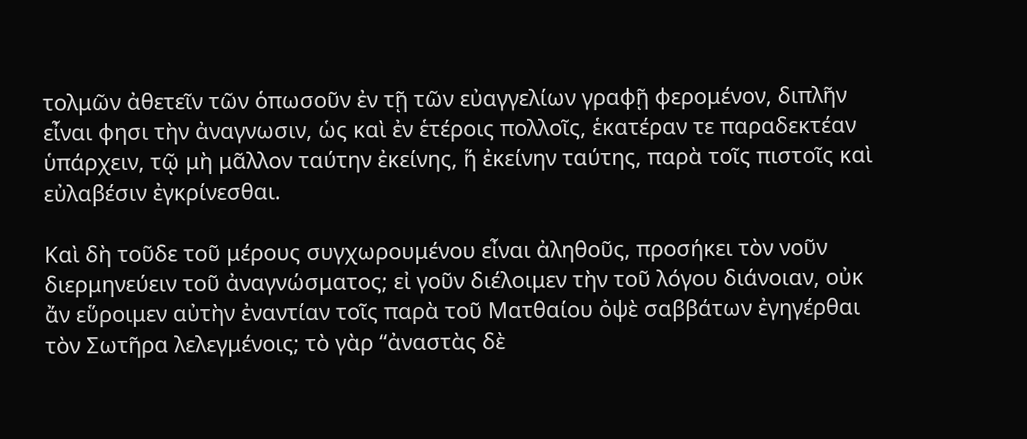τολμῶν ἀθετεῖν τῶν ὁπωσοῦν ἐν τῇ τῶν εὐαγγελίων γραφῇ φερομένον, διπλῆν εἶναι φησι τὴν ἀναγνωσιν, ὡς καὶ ἐν ἑτέροις πολλοῖς, ἑκατέραν τε παραδεκτέαν ὑπάρχειν, τῷ μὴ μᾶλλον ταύτην ἐκείνης, ἥ ἐκείνην ταύτης, παρὰ τοῖς πιστοῖς καὶ εὐλαβέσιν ἐγκρίνεσθαι.

Καὶ δὴ τοῦδε τοῦ μέρους συγχωρουμένου εἶναι ἀληθοῦς, προσήκει τὸν νοῦν διερμηνεύειν τοῦ ἀναγνώσματος; εἰ γοῦν διέλοιμεν τὴν τοῦ λόγου διάνοιαν, οὐκ ἄν εὕροιμεν αὐτὴν ἐναντίαν τοῖς παρὰ τοῦ Ματθαίου ὀψὲ σαββάτων ἐγηγέρθαι τὸν Σωτῆρα λελεγμένοις; τὸ γὰρ “ἀναστὰς δὲ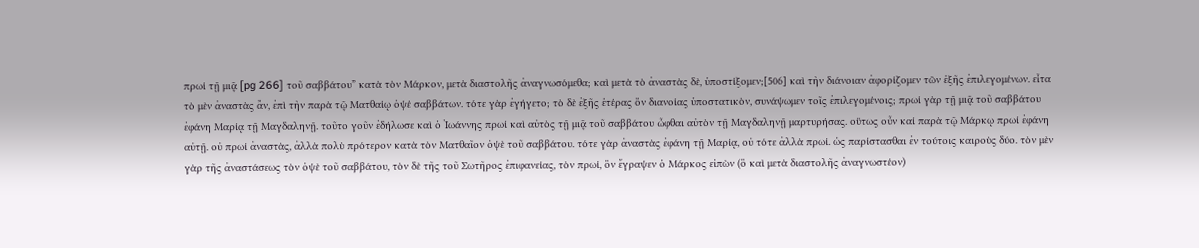πρωί τῇ μιᾷ [pg 266] τοῦ σαββάτου” κατὰ τὸν Μάρκον, μετὰ διαστολῆς ἀναγνωσόμεθα; καὶ μετὰ τὸ ἀναστὰς δὲ, ὑποστίξομεν;[506] καὶ τὴν διάνοιαν ἀφορίζομεν τῶν ἑξῆς ἐπιλεγομένων. εἶτα τὸ μὲν ἀναστὰς ἄν, ἐπὶ τὴν παρὰ τῷ Ματθαίῳ ὀψέ σαββάτων. τότε γὰρ ἐγήγετο; τὸ δὲ ἐξῆς ἑτέρας ὄν διανοίας ὑποστατικὸν, συνάψωμεν τοῖς ἐπιλεγομένοις; πρωί γὰρ τῇ μιᾷ τοῦ σαββάτου ἐφάνη Μαρίᾳ τῇ Μαγδαληνῇ. τοῦτο γοῦν ἐδήλωσε καὶ ὁ Ἰωάννης πρωί καὶ αὐτὸς τῇ μιᾷ τοῦ σαββάτου ὦφθαι αὐτὸν τῇ Μαγδαληνῇ μαρτυρήσας. οὕτως οὖν καί παρὰ τῷ Μάρκῳ πρωί ἐφάνη αὐτῇ. οὐ πρωί ἀναστὰς, ἀλλὰ πολὺ πρότερον κατὰ τὸν Ματθαῖον ὀψὲ τοῦ σαββάτου. τότε γὰρ ἀναστὰς ἐφάνη τῇ Μαρίᾳ, οὐ τότε ἀλλὰ πρωί. ὡς παρίστασθαι ἐν τούτοις καιροὺς δύο. τὸν μὲν γὰρ τῆς ἀναστάσεως τὸν ὀψὲ τοῦ σαββάτου, τὸν δὲ τῆς τοῦ Σωτῆρος ἐπιφανείας, τὸν πρωί, ὃν ἔγραψεν ὁ Μάρκος εἰπὼν (ὃ καὶ μετὰ διαστολῆς ἀναγνωστέον)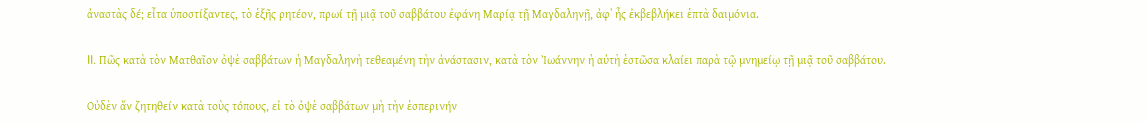ἀναστὰς δέ; εἶτα ὑποστίξαντες, τὸ ἑξῆς ρητέον, πρωί τῇ μιᾷ τοῦ σαββάτου ἐφάνη Μαρίᾳ τῇ Μαγδαληνῇ, ἀφ᾽ ἦς ἐκβεβλήκει ἑπτὰ δαιμόνια.

II. Πῶς κατὰ τὸν Ματθαῖον ὀψὲ σαββάτων ἡ Μαγδαληνὴ τεθεαμένη τὴν ἀνάστασιν, κατὰ τὸν Ἰωάννην ἡ αὐτὴ ἑστῶσα κλαίει παρὰ τῷ μνημείῳ τῇ μιᾷ τοῦ σαββάτου.

Οὐδὲν ἄν ζητηθείν κατὰ τοὺς τόπους, εἰ τὸ ὀψὲ σαββάτων μὴ τὴν ἑσπερινήν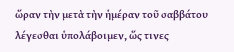ὥραν τὴν μετὰ τὴν ἡμέραν τοῦ σαββάτου λέγεσθαι ὑπολάβοιμεν, ὥς τινες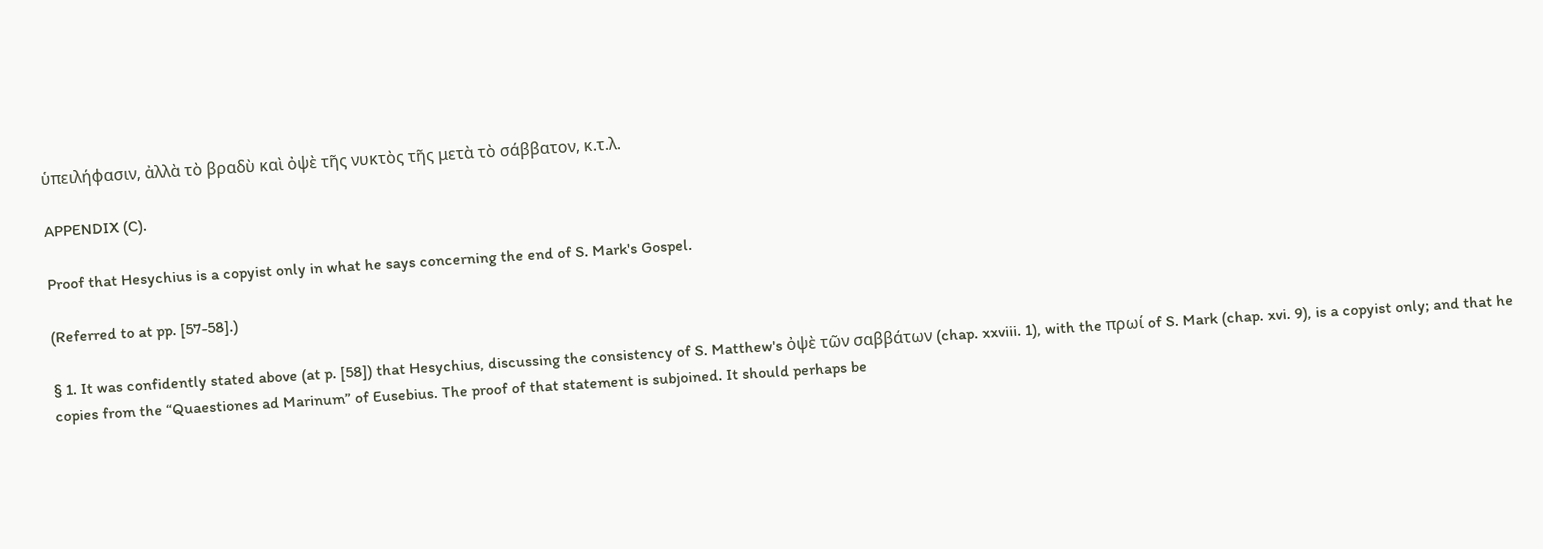ὑπειλήφασιν, ἀλλὰ τὸ βραδὺ καὶ ὀψὲ τῆς νυκτὸς τῆς μετὰ τὸ σάββατον, κ.τ.λ.

APPENDIX (C).

Proof that Hesychius is a copyist only in what he says concerning the end of S. Mark's Gospel.

(Referred to at pp. [57-58].)

§ 1. It was confidently stated above (at p. [58]) that Hesychius, discussing the consistency of S. Matthew's ὀψὲ τῶν σαββάτων (chap. xxviii. 1), with the πρωί of S. Mark (chap. xvi. 9), is a copyist only; and that he copies from the “Quaestiones ad Marinum” of Eusebius. The proof of that statement is subjoined. It should perhaps be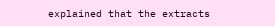explained that the extracts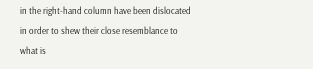in the right-hand column have been dislocated in order to shew their close resemblance to what is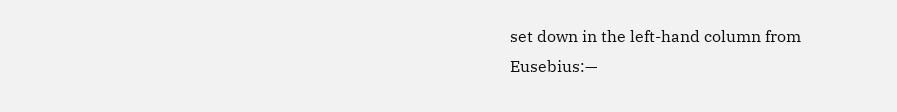set down in the left-hand column from Eusebius:—